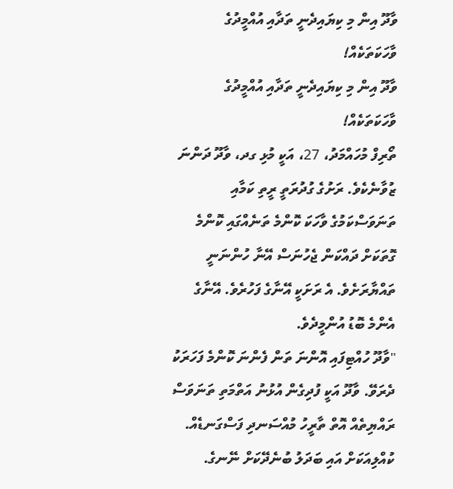ވާދޫ އިން މި ކިޔައިދެނީ ތަދާއި އުއްމީދުގެ ވާހަކަތަކެއް!
ވާދޫ އިން މި ކިޔައިދެނީ ތަދާއި އުއްމީދުގެ ވާހަކަތަކެއް!
ތޯރިފް މުހައްމަދު، 27، އަކީ މުޅި ގދ، ވާދޫ ދަންނަ ޒުވާނެކެވެ. ރަށުގެ ގުދުރަތީ ރީތި ކަމާއި ތަނަވަސްކަމުގެ ވާހަކަ ކޮންމެ ތަނެއްގައި ކޮންމެ ގޮތަކަށް ދައްކަން ޖެހުނަސް އޭނާ ހުންނަނީ ތައްޔާރަށެވެ. އެ ރަށަކީ އޭނާގެ ފަހުރެވެ. އޭނާގެ އެންމެ ބޮޑު އުންމީދެވެ.
"ވާދޫ ހުއްޓިފައި އޮންނަ ތަން ފެންނަ ކޮންމެ ފަހަރަކު ދެރަވޭ. ވާދޫ އަކީ ފުދިގެން އުޅުނު އަތްމަތި ތަނަވަސް ރައްޔިތެއް އޮތް ތާރީހު މުއްސަނދި ފަސްގަނޑެއް. ކުއްލިއަކަށް އައި ބަދަލު ބުނެދޭކަށް ނޭނގެ.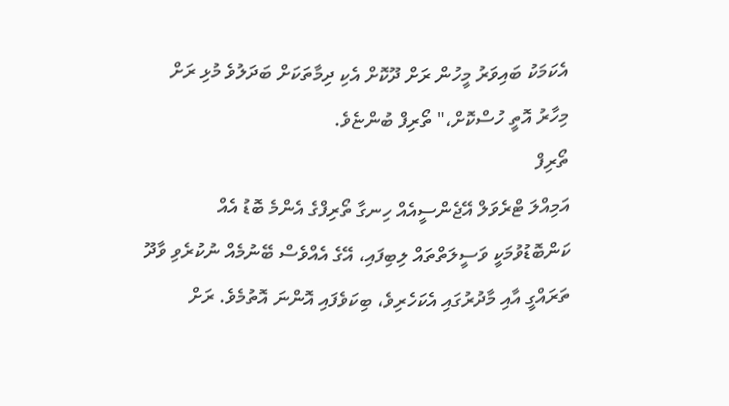އެކަމަކު ބައިވަރު މީހުން ރަށް ދޫކޮށް އެކި ދިމާތަކަށް ބަދަލުވެ މުޅި ރަށް މިހާރު އޮތީ ހުސްކޮށް،" ތޯރިފް ބުންޏެވެ.
ތޯރިފް
އަމިއްލަ ޓްރެވަލް އޭޖެންސީއެއް ހިނގާ ތޯރިފްގެ އެންމެ ބޮޑު އެއް ކަންބޮޑުވުމަކީ ވަސީލަތްތައް ލިބިފައި، އޭގެ އެއްވެސް ބޭނުމެއް ނުކުރެވި ވާދޫ ތަރައްގީ އާއި މާދުރުގައި އެކަހެރިވެ، ބިކަވެފައި އޮންނަ އޮތުމެވެ. ރަށް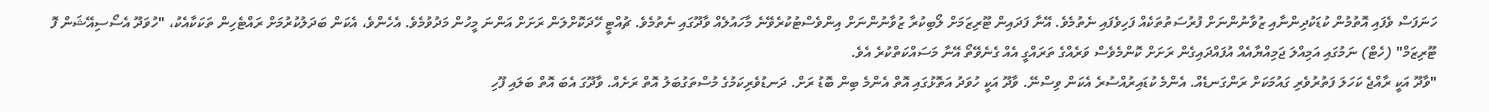ހަނަފަސް ވެފައި އޮތުމުން ކުޑަކުދިންނާއި ޒުވާނުންނަށް ފުރުސަތުތަކެއް ފަހިވެފައި ނެތުމެވެ. އޭނާ ފަދައިން ޓޫރިޒަމަށް ލޯބިކުރާ ޒުވާނުންނަށް އިންވެސްޓުކުރެވޭނެ މާހައުލެއް ވާދޫގައި ނެތުމެވެ. ޗުއްޓީ ހޭދަކޮށްލަން ރަށަށް އަންނަ މީހުން މަދުވުމެވެ. އެހެންވެ، އެކަން ބަދަލުކުރުމަށް ރައްޓެހިން ތަކަކާއެކު، "ހުވަދޫ އެސޯސިއޭޝަން ފޮ ޓޫރިޒަމް" (ހެޓް) ނަމުގައި އަމިއްލަ ޖަމިއްޔާއެއް އުފައްދައިގެން ރަށަށް ކޮންމެވެސް ވަރެއްގެ ތަރައްގީ އެއް ގެނެވޭތޯ އޭނާ މަސައްކަތްކުރެ އެވެ.
"ވާދޫ އަކީ ރާއްޖެ ކަހަލަ ފަތުރުވެރި ގައުމަކަށް ރަންގަނޑެއް. އެންމެ ކުޑައިރުއްސުރެ އެކަން ވިސްނޭ. ވާދޫ އަކީ ހުވަދު އަތޮޅުގައި އޮތް އެންމެ ބިން ބޮޑު ރަށް. ދަނޑުވެރިކަމުގެ މުސްތަގުބަލު އޮތް ރަށެއް. ވާދޫގަ އެބަ އޮތް ބަލައި ފޫހި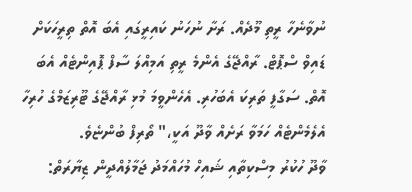ނުވާނެހާ ރީތި މޫދެއް. ރަށާ ނުހަނު ކައިރީގައި އެބަ އޮތް ތިރީހަކަށް ޑައިވް ސްޕޮޓް. ރާއްޖޭގެ އެންމެ ރީތި އަމިއްލަ ސާފް ޕޮއިންޓެއް އެބަ އޮތް. ސަގާފީ ތަރިކަ އެބަހުރި. އެހެންވީމަ މުޅި ރާއްޖޭގެ ޓޫރިޒަމްގެ ހުރިހާ އެލެމެންޓެއް ހަމަވާ ރަށެއް ވާދޫ އަކީ،" ތޯރިފް ބުންޏެވެ.
ވާދޫ ހުކުރު މިސްކިތާއި ޝައިހް މުހައްމަދު ޖަމާލުއްދީން ޒިޔާރަތް: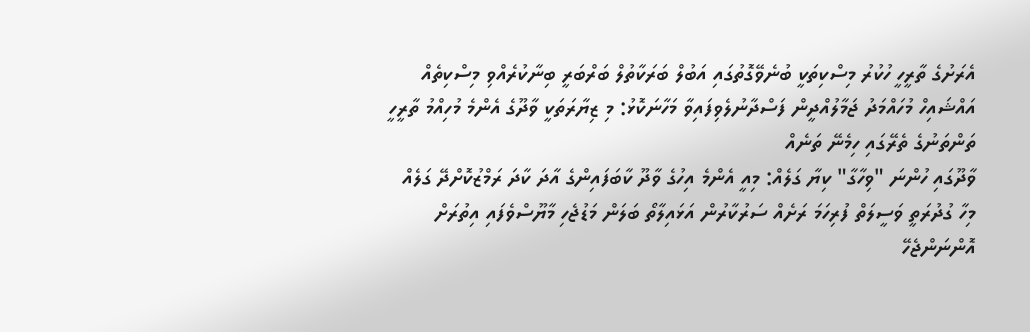އެރަށުގެ ތާރީހީ ހުކުރު މިސްކިތަކީ ބުނެވޭގޮތުގައި އަބުލް ބަރަކާތުލް ބަރްބަރީ ބިނާކުރެއްވި މިސްކިތެއް
އައްޝައިހް މުހައްމަދު ޖަމާލުއްދީން ފަސްދާނުލެވިފައިވާ މަހާނަކޮޅު: މި ޒިޔާރަތަކީ ވާދޫގެ އެންމެ މުހިއްމު ތާރީހީ ތަންތަނުގެ ތެރޭގައި ހިމެނޭ ތަނެއް
ވާދޫގައި ހުންނަ "ވިހާގާ" ކިޔާ ގަލެއް: މިއީ އެންމެ އިހުގެ ވާދޫ ކާބަފައިންގެ އާދަ ކާދަ ރަމްޒުކޮށްދޭ ގަލެއް
މިހާ ގުދުރަތީ ވަސީލަތް ފުރިހަމަ ރަށެއް ސަރުކާރުން އަޅައިލާތޯ ބަލަން މަޑުޖެހި މާޔޫސްވެފައި އިތުރަށް އޮންނަންޖެހޭ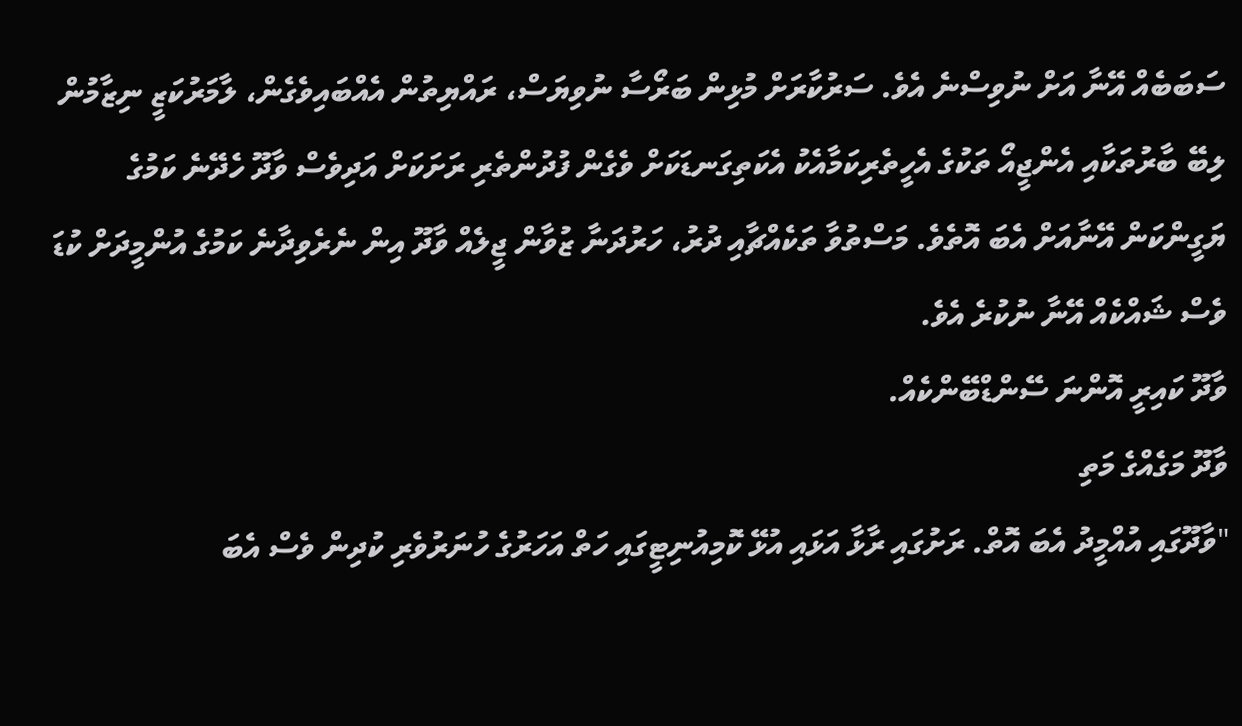ސަބަބެއް އޭނާ އަށް ނުވިސްނެ އެވެ. ސަރުކާރަށް މުޅިން ބަރޯސާ ނުވިޔަސް، ރައްޔިތުން އެއްބައިވެގެން، ލާމަރުކަޒީ ނިޒާމުން ލިބޭ ބާރުތަކާއި އެންޖީއޯ ތަކުގެ އެހީތެރިކަމާއެކު އެކަތިގަނޑަކަށް ވެގެން ފުދުންތެރި ރަށަކަށް އަދިވެސް ވާދޫ ހެދޭނެ ކަމުގެ ޔަގީންކަން އޭނާއަށް އެބަ އޮތެވެ. މަސްތުވާ ތަކެއްޗާއި ދުރު، ހަރުދަނާ ޒުވާން ޖީލެއް ވާދޫ އިން ނެރެވިދާނެ ކަމުގެ އުންމީދަށް ކުޑަ ވެސް ޝައްކެއް އޭނާ ނުކުރެ އެވެ.
ވާދޫ ކައިރީ އޮންނަ ސޭންޑްބޭންކެއް.
ވާދޫ މަގެއްގެ މަތި
"ވާދޫގައި އުއްމީދު އެބަ އޮތް. ރަށުގައި ރާޅާ އަޅައި އުޅޭ ކޮމިއުނިޓީގައި ހަތް އަހަރުގެ ހުނަރުވެރި ކުދިން ވެސް އެބަ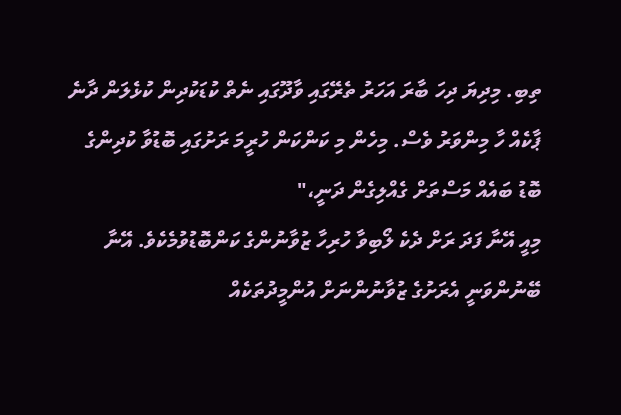ތިބި. މިދިޔަ ދިހަ ބާރަ އަހަރު ތެރޭގައި ވާދޫގައި ނެތް ކުޑަކުދިން ކުޅެލަން ދާނެ ޕާކެއް ހާ މިންވަރު ވެސް. މިހެން މި ކަންކަން ހުރީމަ ރަށުގައި ބޮޑުވާ ކުދިންގެ ބޮޑު ބައެއް މަސްތަށް ގެއްލިގެން ދަނީ،"
މިއީ އޭނާ ފަދަ ރަށް ދެކެ ލޯބިވާ ހުރިހާ ޒުވާނުންގެ ކަންބޮޑުވުމެކެވެ. އޭނާ ބޭނުންވަނީ އެރަށުގެ ޒުވާނުންނަށް އުންމީދުތަކެއް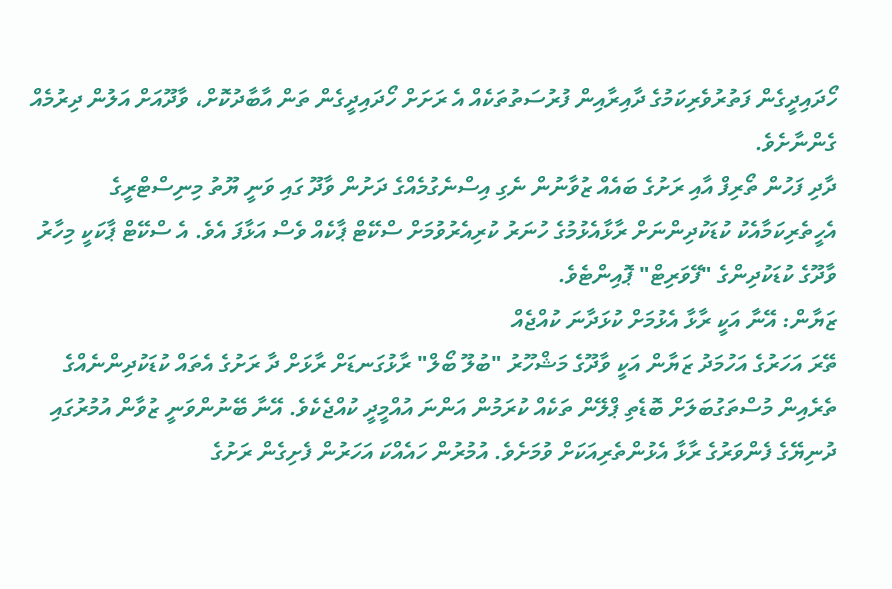ހޯދައިދީގެން ފަތުރުވެރިކަމުގެ ދާއިރާއިން ފުރުސަތުތަކެއް އެ ރަށަށް ހޯދައިދީގެން ތަން އާބާދުކޮށް، ވާދޫއަށް އަލުން ދިރުމެއް ގެންނާށެވެ.
ދާދި ފަހުން ތޯރިފް އާއި ރަށުގެ ބައެއް ޒުވާނުން ނެގި އިސްނެގުމެއްގެ ދަށުން ވާދޫ ގައި ވަނީ ޔޫތު މިނިސްޓްރީގެ އެހީތެރިކަމާއެކު ކުޑަކުދިންނަށް ރާޅާއެޅުމުގެ ހުނަރު ކުރިއެރުވުމަށް ސްކޭޓް ޕާކެއް ވެސް އަޅާފަ އެވެ. އެ ސްކޭޓް ޕާކަކީ މިހާރު ވާދޫގެ ކުޑަކުދިންގެ "ފޭވަރިޓް" ޕޮއިންޓެވެ.
ޒަޔާން: އޭނާ އަކީ ރާޅާ އެޅުމަށް ކުޅަދާނަ ކުއްޖެއް
ތޭރަ އަހަރުގެ އަހުމަދު ޒަޔާން އަކީ ވާދޫގެ މަޝްހޫރު "ބުލޫ ބޯލް" ރާޅުގަނޑަށް ރާޅަށް ދާ ރަށުގެ އެތައް ކުޑަކުދިންނެއްގެ ތެރެއިން މުސްތަގުބަލަށް ބޮޑެތި ޕްލޭން ތަކެއް ކުރަމުން އަންނަ އުއްމީދީ ކުއްޖެކެވެ. އޭނާ ބޭނުންވަނީ ޒުވާން އުމުރުގައި ދުނިޔޭގެ ފެންވަރުގެ ރާޅާ އެޅުންތެރިއަކަށް ވުމަށެވެ. އުމުރުން ހައެއްކަ އަހަރުން ފެށިގެން ރަށުގެ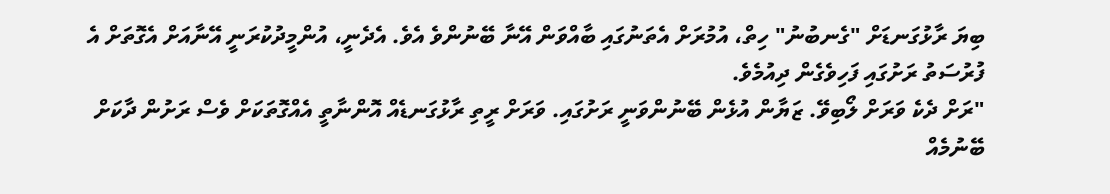ބިޔަ ރާޅުގަނޑަށް "ގެނބުނު" ހިތް، އުމުރަށް އެތަނުގައި ބާއްވަން އޭނާ ބޭނުންވެ އެވެ. އެދެނީ، އުންމީދުކުރަނީ އޭނާއަށް އެގޮތަށް އެ ފުރުސަތު ރަށުގައި ފަހިވެގެން ދިއުމެވެ.
"ރަށް ދެކެ ވަރަށް ލޯބިވޭ. ޒަޔާން އުޅެން ބޭނުންވަނީ ރަށުގައި. ވަރަށް ރީތި ރާޅުގަނޑެއް އޮންނާތީ އެއްގޮތަކަށް ވެސް ރަށުން ދާކަށް ބޭނުމެއް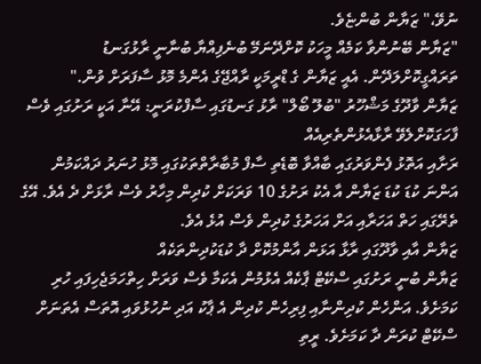ނުވޭ،" ޒަޔާން ބުންޏެވެ.
"ޒަޔާން ބޭނުންވާ ކަމެއް މީހަކު ކޮށްދޭނަމޭ ބުނެފިއްޔާ ބުނާނީ ރާޅުގަނޑު ތަރައްގީކޮށްލަދޭން. އެއީ ޒަޔާން ގެ ޑްރީމަކީ ރާއްޖޭގެ އެންމެ މޮޅު ސާފަރަށް ވުން."
ޒަޔާން ވާދޫގެ މަޝްހޫރު "ބުލޫ ބޯލް" ރާޅު ގަނޑުގައި ސާފްކުރަނީ: އޭނާ އަކީ ރަށުގައި ވެސް ފާހަގަކޮށްލެވޭ ރާޅާއެޅުންތެރިއެއް
ރަށާއި އަތޮޅު ފެންވަރުގައި ބާއްވާ ބޮޑެތި ސާފް މުބާރާތްތަކުގައި މޮޅު ހުނަރު ދައްކަމުން އަންނަ ކުޑަ ކުޑަ ޒަޔާން އާ އެކު ރަށުގެ 10 ވަރަކަށް ކުދިން މިހާރު ވެސް ރާޅަށް ދެ އެވެ. އޭގެ ތެރޭގައި ހަތް އަހަރާއި އަށް އަހަރުގެ ކުދިން ވެސް އުޅެ އެވެ.
ޒަޔާން އާއި ވާދޫގައި ރާޅާ އަޅަން އާންމުކޮށް ދާ ކުޑަކުދިންތަކެއް
ޒަޔާން ބުނީ ރަށުގައި ސްކޭޓް ޕާކެއް އެޅުމުން އެކަމާ ވެސް ވަރަށް ހިތްހަމަޖެހިފައި ހުރި ކަމަށެވެ. އަންހެން ކުދިންނާއި ފިރިހެން ކުދިން އެ ޕާކު އަދި ނުހުޅުވައި އޮތަސް އެތަނަށް ސްކޭޓް ކުރަން ދާ ކަމަށެވެ. ރީތި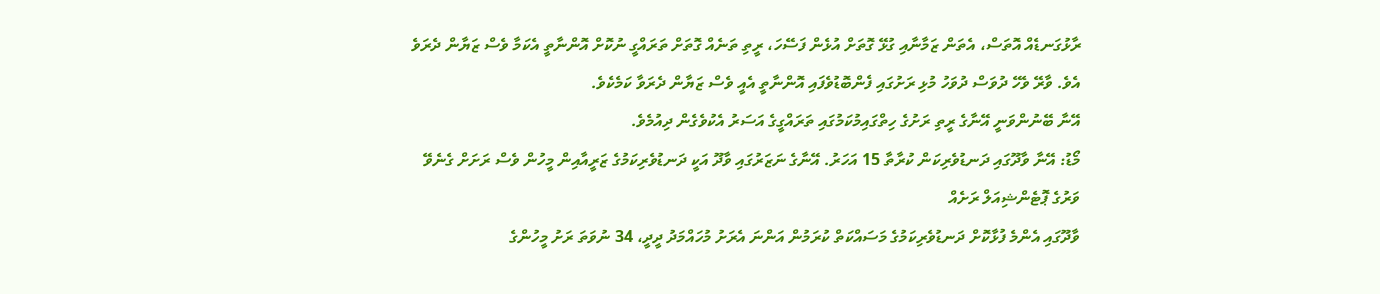ރާޅުގަނޑެއް އޮތަސް، އެތަން ޒަމާނާއި ގުޅޭ ގޮތަށް އުޅެން ފަސޭހަ، ރީތި ތަނެއް ގޮތަށް ތަރައްގީ ނުކޮށް އޮންނާތީ އެކަމާ ވެސް ޒަޔާން ދެރަވެ އެވެ. ވާރޭ ވެހޭ ދުވަސް ދުވަހު މުޅި ރަށުގައި ފެންބޮޑުވެފައި އޮންނާތީ އެއީ ވެސް ޒަޔާން ދެރަވާ ކަމެކެވެ.
އޭނާ ބޭނުންވަނީ އޭނާގެ ރީތި ރަށުގެ ހިތްގައިމުކަމުގައި ތަރައްގީގެ އަސަރު އެކުވެގެން ދިއުމެވެ.
މޯޑު: އޭނާ ވާދޫގައި ދަނޑުވެރިކަން ކުރާތާ 15 އަހަރު. އޭނާގެ ނަޒަރުގައި ވާދޫ އަކީ ދަނޑުވެރިކަމުގެ ޒަރީއާއިން މީހުން ވެސް ރަށަށް ގެނެވޭ ވަރުގެ ޕޮޓެންޝިއަލް ރަށެއް
ވާދޫގައި އެންމެ ފުޅާކޮށް ދަނޑުވެރިކަމުގެ މަސައްކަތް ކުރަމުން އަންނަ އެރަށު މުހައްމަދު ދީދީ، 34 ނުވަތަ ރަށު މީހުންގެ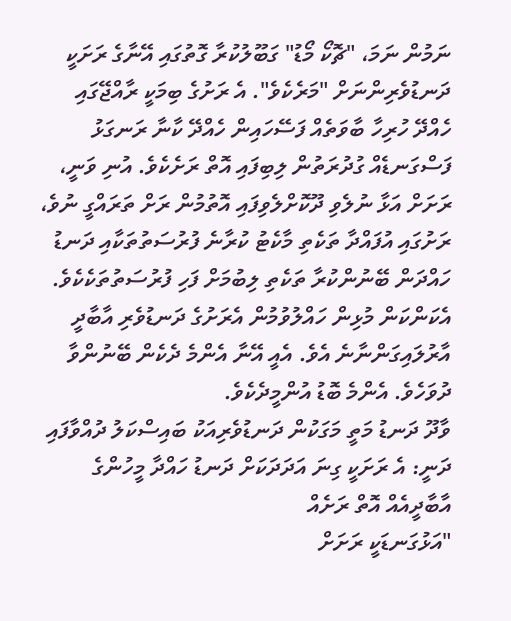ނަމުން ނަމަ، "ޗޮކޯ މޯޑު" ގަބޫލުކުރާ ގޮތުގައި އޭނާގެ ރަށަކީ ދަނޑުވެރިންނަށް "މަރެކެވެ". އެ ރަށުގެ ބިމަކީ ރާއްޖޭގައި ހެއްދޭ ހުރިހާ ބާވަތެއް ފަސޭހައިން ހެއްދޭ ކާނާ ރަނގަޅު ފަސްގަނޑެއް ގުދުރަތުން ލިބިފައި އޮތް ރަށެކެވެ. އުނި ވަނީ، ރަށަށް އަޅާ ނުލެވި ދޫކޮށްލެވިފައި އޮތުމުން ރަށް ތަރައްގީ ނުވެ، ރަށުގައި އުފައްދާ ތަކެތި މާކެޓު ކުރާނެ ފުރުސަތުތަކާއި ދަނޑު ހައްދަން ބޭނުންކުރާ ތަކެތި ލިބުމަށް ފަހި ފުރުސަތުތަކެކެވެ.
އެކަންކަން މުޅިން ހައްލުވުމުން އެރަށުގެ ދަނޑުވެރި އާބާދީ އާރުލައިގަންނާނެ އެވެ. އެއީ އޭނާ އެންމެ ދެކެން ބޭނުންވާ ދުވަހެވެ. އެންމެ ބޮޑު އުންމީދެކެވެ.
ވާދޫ ދަނޑު މަތީ މަގަކުން ދަނޑުވެރިއަކު ބައިސްކަލު ދުއްވާފައި ދަނީ: އެ ރަށަކީ ގިނަ އަދަދަކަށް ދަނޑު ހައްދާ މީހުންގެ އާބާދީއެއް އޮތް ރަށެއް
"އަޅުގަނޑަކީ ރަށަށް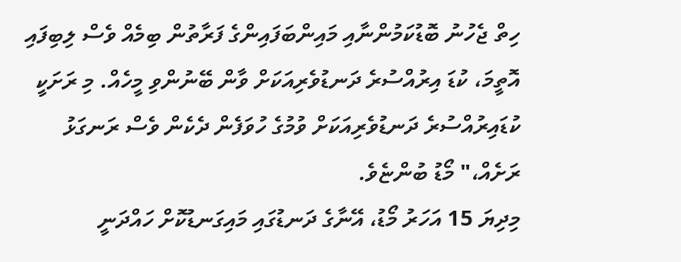ހިތް ޖެހުނު ބޮޑުކަމުންނާއި މައިންބަފައިންގެ ފަރާތުން ބިމެއް ވެސް ލިބިފައި އޮތީމަ، ކުޑަ އިރުއްސުރެ ދަނޑުވެރިއަކަށް ވާން ބޭނުންވި މީހެއް. މި ރަށަކީ ކުޑައިރުއްސުރެ ދަނޑުވެރިއަކަށް ވުމުގެ ހުވަފެން ދެކެން ވެސް ރަނގަޅު ރަށެއް،" މޯޑު ބުންޏެވެ.
މިދިޔަ 15 އަހަރު މޯޑު، އޭނާގެ ދަނޑުގައި މައިގަނޑުކޮށް ހައްދަނީ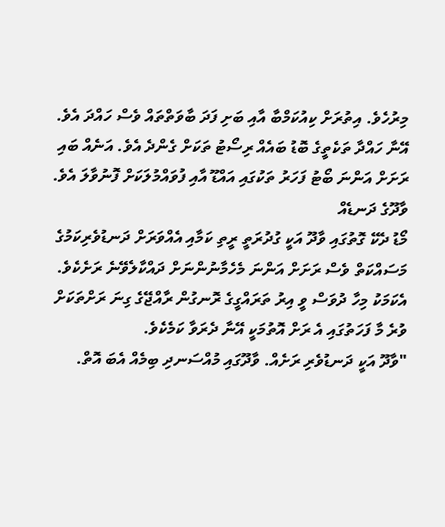މިރުހެވެ. އިތުރަށް ކިއުކަމްބާ އާއި ބަށި ފަދަ ބާވަތްތައް ވެސް ހައްދަ އެވެ. އޭނާ ހައްދާ ތަކެތީގެ ބޮޑު ބައެއް ރިސޯޓު ތަކަށް ގެންދެ އެވެ. އަނެއް ބައި ރަށަށް އަންނަ ބޯޓު ފަހަރު ތަކުގައި އައްޑޫ އާއި ފުވައްމުލަކަށް ފޮނުވާލަ އެވެ.
ވާދޫގެ ދަނޑެއް
މޯޑު ދެކޭ ގޮތުގައި ވާދޫ އަކީ ގުދުރަތީ ރީތި ކަމާއި އެއްވަރަށް ދަނޑުވެރިކަމުގެ މަސައްކަތް ވެސް ރަށަށް އަންނަ މެހެމާނުންނަށް ދައްކާލެވޭނެ ރަށެކެވެ. އެކަމަކު މިހާ ދުވަސް ވީ އިރު ތަރައްގީގެ ރޮނގުން ރާއްޖޭގެ ގިނަ ރަށްތަކަށް ވުރެ މާ ފަހަތުގައި އެ ރަށް އޮތުމަކީ އޭނާ ދެރަވާ ކަމެކެވެ.
"ވާދޫ އަކީ ދަނޑުވެރި ރަށެއް. ވާދޫގައި މުއްސަނދި ބިމެއް އެބަ އޮތް.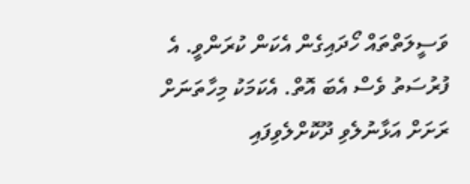ވަސީލަތްތައް ހޯދައިގެން އެކަން ކުރަންވީ. އެ ފުރުސަތު ވެސް އެބަ އޮތް. އެކަމަކު މިހާތަނަށް ރަށަށް އަޅާނުލެވި ދޫކޮށްލެވިފައި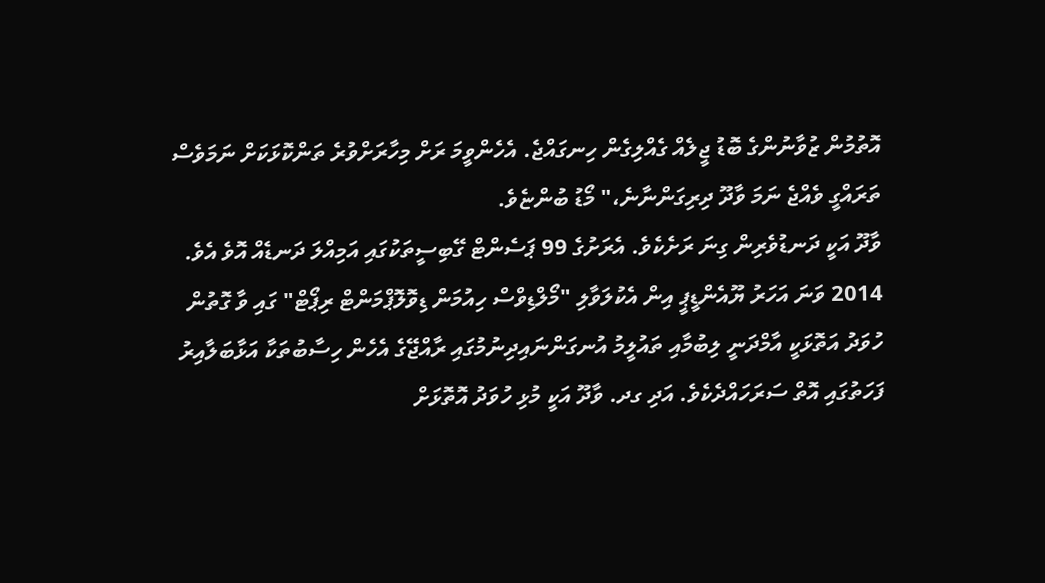އޮތުމުން ޒުވާނުންގެ ބޮޑު ޖީލެއް ގެއްލިގެން ހިނގައްޖެ. އެހެންވީމަ ރަށް މިހާރަށްވުރެ ތަންކޮޅަކަށް ނަމަވެސް ތަރައްގީ ވެއްޖެ ނަމަ ވާދޫ ދިރިގަންނާނެ،" މޯޑު ބުންޏެވެ.
ވާދޫ އަކީ ދަނޑުވެރިން ގިނަ ރަށެކެވެ. އެރަށުގެ 99 ޕަސެންޓް ގޭބިސީތަކުގައި އަމިއްލަ ދަނޑެއް އޮވެ އެވެ.
2014 ވަނަ އަހަރު ޔޫއެންޑީޕީ އިން އެކުލަވާލި "މޯލްޑިވްސް ހިއުމަން ޑިވޮލޮޕްމަންޓް ރިޕޯޓް" ގައި ވާ ގޮތުން ހުވަދު އަތޮޅަކީ އާމްދަނީ ލިބުމާއި ތައުލީމު އުނގަންނައިދިނުމުގައި ރާއްޖޭގެ އެހެން ހިސާބުތަކާ އަޅާބަލާއިރު ފަހަތުގައި އޮތް ސަރަހައްދެކެވެ. އަދި ގދ. ވާދޫ އަކީ މުޅި ހުވަދު އޮތޮޅަށް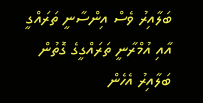ބަލާއިރު ވެސް އިންސާނީ ތަރައްގީ އާއި އުމްރާނީ ތަރައްގީގެ ގޮތުން ބަލާއިރު އެހެން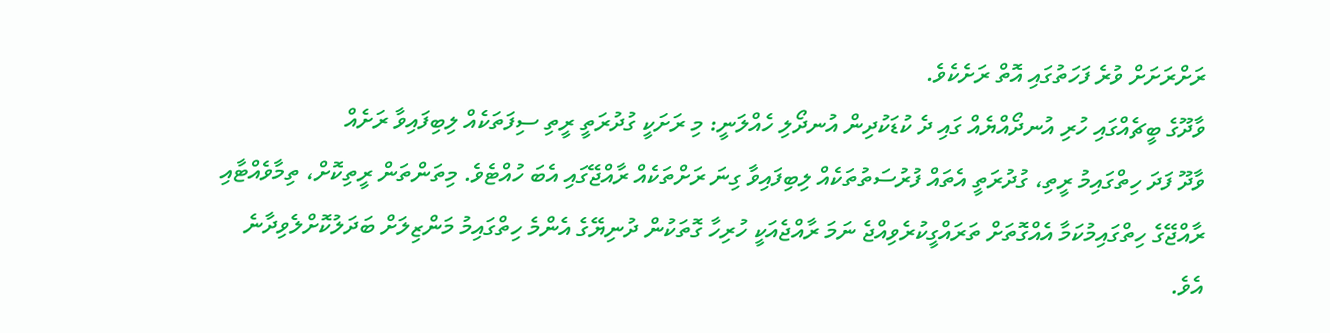ރަށްރަށަށް ވުރެ ފަހަތުގައި އޮތް ރަށެކެވެ.
ވާދޫގެ ބީޗެއްގައި ހުރި އުނދޯއްޔެއް ގައި ދެ ކުޑަކުދިން އުނދޯލި ހެއްލަނީ: މި ރަށަކީ ގުދުރަތީ ރީތި ސިފަތަކެއް ލިބިފައިވާ ރަށެއް
ވާދޫ ފަދަ ހިތްގައިމު ރީތި، ގުދުރަތީ އެތައް ފުރުސަތުތަކެއް ލިބިފައިވާ ގިނަ ރަށްތަކެއް ރާއްޖޭގައި އެބަ ހުއްޓެވެ. މިތަންތަން ރީތިކޮށް، ތިމާވެއްޓާއި ރާއްޖޭގެ ހިތްގައިމުކަމާ އެއްގޮތަށް ތަރައްގީކުރެވިއްޖެ ނަމަ ރާއްޖެއަކީ ހުރިހާ ގޮތަކުން ދުނިޔޭގެ އެންމެ ހިތްގައިމު މަންޒިލަށް ބަދަލުކޮށްލެވިދާނެ އެވެ.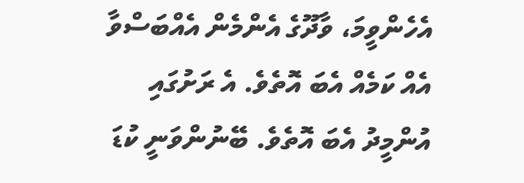އެހެންވީމަ، ވާދޫގެ އެންމެން އެއްބަސްވާ އެއް ކަމެއް އެބަ އޮތެވެ. އެ ރަށުގައި އުންމީދު އެބަ އޮތެވެ. ބޭނުންވަނީ ކުޑަ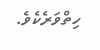ހިތްވަރެކެވެ.